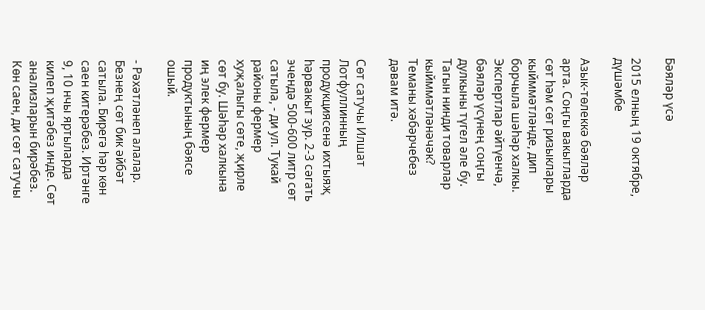Бәяләр үсә

2015 елның 19 октябре, дүшәмбе

Азык-төлеккә бәяләр арта. Соңгы вакытларда сөт һәм сөт ризыклары кыйммәтләнде, дип борчыла шәһәр халкы. Экспертлар әйтүенчә, бәяләр үсүнең соңгы дулкыны түгел әле бу. Тагын нинди товарлар кыйммәтләнәчәк? Теманы хәбәрчебез дәвам итә.

Сөт сатучы Илшат Лотфуллинның продукциясенә ихтыяҗ һәрвакыт зур. 2-3 сәгать эчендә 500-600 литр сөт сатыла, - ди ул. Тукай районы фермер хуҗалыгы сөте, җирле сөт бу. Шәһәр халкына иң элек фермер продуктының бәясе ошый.

- Рәхәтләнеп алалар. Безнең сөт бик әйбәт сатыла. Бирегә һәр көн саен китерәбез. Иртәнге 9, 10 нчы яртыларда килеп җитәбез инде. Сөт анализларын бирәбез. Көн саен, ди сөт сатучы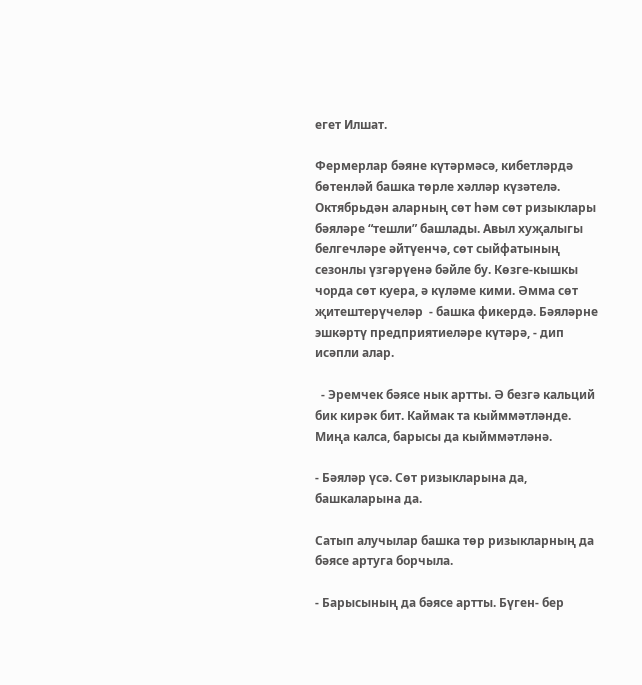егет Илшат.

Фермерлар бәяне күтәрмәсә, кибетләрдә бөтенләй башка төрле хәлләр күзәтелә. Октябрьдән аларның сөт һәм сөт ризыклары бәяләре “тешли” башлады. Авыл хуҗалыгы белгечләре әйтүенчә, сөт сыйфатының сезонлы үзгәрүенә бәйле бу. Көзге-кышкы чорда сөт куера, ә күләме кими. Әмма сөт җитештерүчеләр  - башка фикердә. Бәяләрне эшкәртү предприятиеләре күтәрә, - дип исәпли алар.

  - Эремчек бәясе нык артты. Ә безгә кальций бик кирәк бит. Каймак та кыйммәтләнде. Миңа калса, барысы да кыйммәтләнә.

- Бәяләр үсә. Сөт ризыкларына да, башкаларына да.

Сатып алучылар башка төр ризыкларның да бәясе артуга борчыла.

- Барысының да бәясе артты. Бүген- бер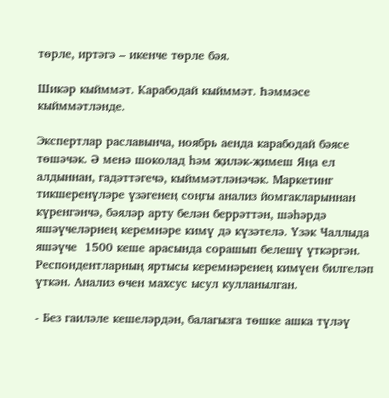төрле, иртәгә – икенче төрле бәя.

Шикәр кыйммәт. Карабодай кыйммәт. Һәммәсе кыйммәтләнде.

Экспертлар раславынча, ноябрь аенда карабодай бәясе төшәчәк. Ә менә шоколад һәм җиләк-җимеш Яңа ел алдыннан, гадәттәгечә, кыйммәтләнәчәк. Маркетинг тикшеренүләре үзәгенең соңгы анализ йомгакларыннан күренгәнчә, бәяләр арту белән беррәттән, шәһәрдә яшәүчеләрнең керемнәре кимү дә күзәтелә. Үзәк Чаллыда яшәүче  1500 кеше арасында сорашып белешү үткәргән. Респондентларның яртысы керемнәренең кимүен билгеләп үткән. Анализ өчен махсус ысул кулланылган.

- Без гаиләле кешеләрдән, балагызга төшке ашка түләү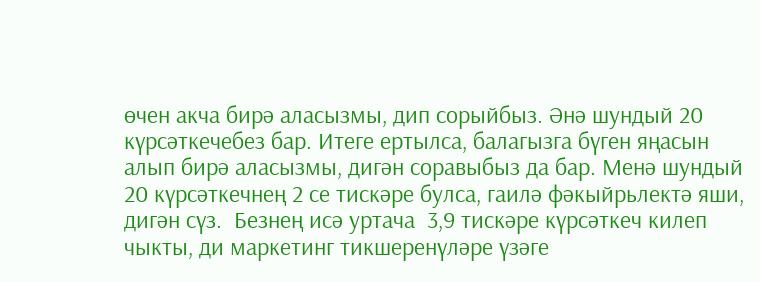өчен акча бирә аласызмы, дип сорыйбыз. Әнә шундый 20 күрсәткечебез бар. Итеге ертылса, балагызга бүген яңасын алып бирә аласызмы, дигән соравыбыз да бар. Менә шундый 20 күрсәткечнең 2 се тискәре булса, гаилә фәкыйрьлектә яши, дигән сүз.  Безнең исә уртача  3,9 тискәре күрсәткеч килеп чыкты, ди маркетинг тикшеренүләре үзәге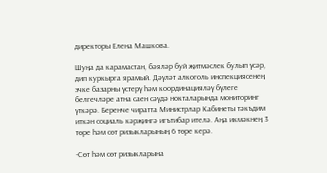директоры Елена Машкова.

Шуңа да карамастан, бәяләр буй җитмәслек булып үсәр, дип куркырга ярамый. Дәүләт алкоголь инспекциясенең эчке базарны үстерү һәм координацияләү бүлеге белгечләре атна саен сәүдә нокталарында мониторинг үткәрә. Беренче чиратта Министрлар Кабинеты тәкъдим иткән социаль кәрҗингә игътибар ителә. Аңа икмәкнең 3 төре һәм сөт ризыкларының 6 төре керә.

-Сөт һәм сөт ризыкларына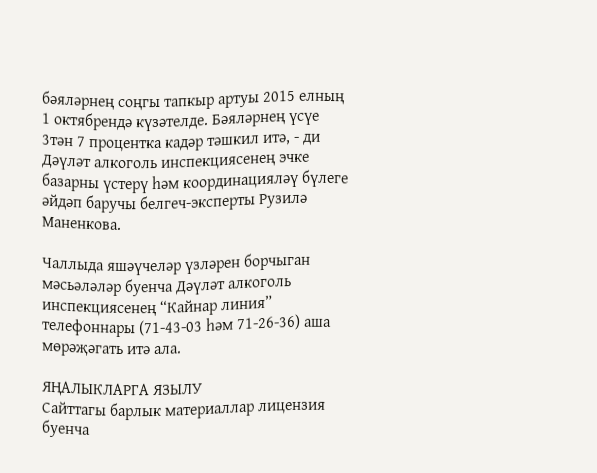бәяләрнең соңгы тапкыр артуы 2015 елның 1 октябрендә күзәтелде. Бәяләрнең үсүе 3тән 7 процентка кадәр тәшкил итә, - ди  Дәүләт алкоголь инспекциясенең эчке базарны үстерү һәм координацияләү бүлеге әйдәп баручы белгеч-эксперты Рузилә Маненкова.

Чаллыда яшәүчеләр үзләрен борчыган мәсьәләләр буенча Дәүләт алкоголь инспекциясенең “Кайнар линия” телефоннары (71-43-03 һәм 71-26-36) аша мөрәҗәгать итә ала.

ЯҢАЛЫКЛАРГА ЯЗЫЛУ
Сайттагы барлык материаллар лицензия буенча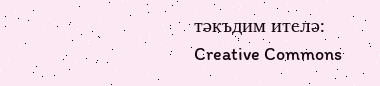тәкъдим ителә:
Creative Commons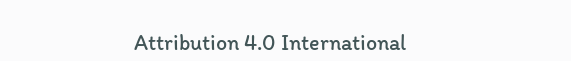Attribution 4.0 International